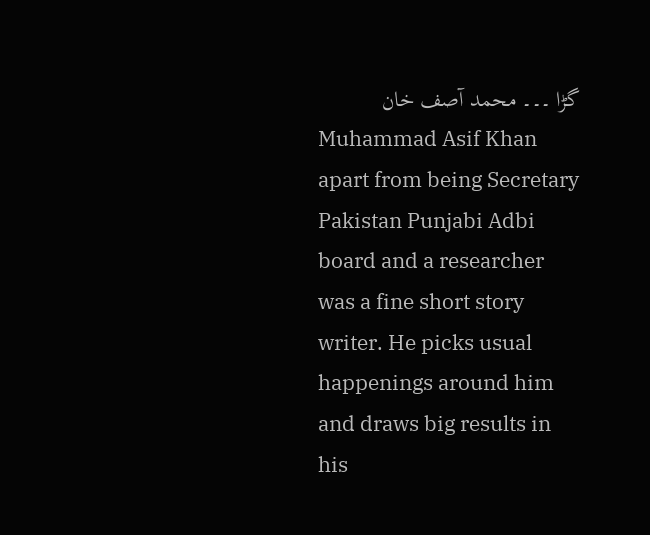گڑا ۔۔۔ محمد آصف خان
Muhammad Asif Khan apart from being Secretary Pakistan Punjabi Adbi board and a researcher was a fine short story writer. He picks usual happenings around him and draws big results in his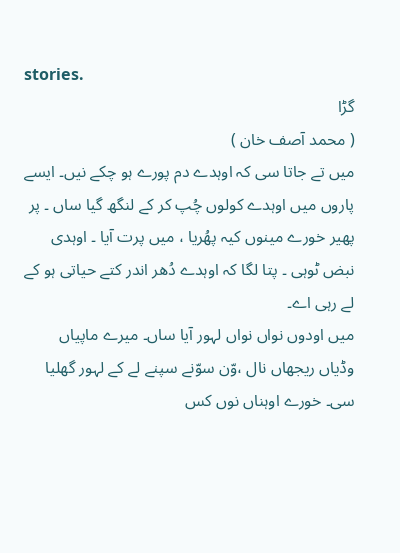stories.
گڑا
( محمد آصف خان )
میں تے جاتا سی کہ اوہدے دم پورے ہو چکے نیں۔ ایسے پاروں میں اوہدے کولوں چُپ کر کے لنگھ گیا ساں ۔ پر پھیر خورے مینوں کیہ پھُریا ، میں پرت آیا ۔ اوہدی نبض ٹوہی ۔ پتا لگا کہ اوہدے دُھر اندر کتے حیاتی ہو کے لے رہی اے۔
میں اودوں نواں نواں لہور آیا ساں۔ میرے ماپیاں وڈیاں ریجھاں نال ،وّن سوّنے سپنے لے کے لہور گھلیا سی۔ خورے اوہناں نوں کس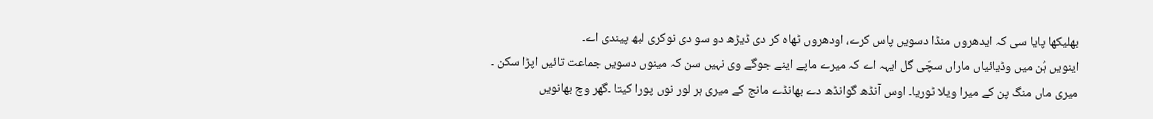بھلیکھا پایا سی کہ ایدھروں منڈا دسویں پاس کرے، اودھروں ٹھاہ کر دی ڈیڑھ دو سو دی نوکری لبھ پیندی اے۔
اینویں ہُن میں وڈیائیاں ماراں سچّی گل ایہہ اے کہ میرے ماپے اینے جوگے وی نہیں سن کہ مینوں دسویں جماعت تائیں اپڑا سکن ۔ میری ماں منگ پن کے میرا ویلا ٹوریا۔ اوس آنڈھ گوانڈھ دے بھانڈے مانج کے میری ہر لور نوں پورا کیتا ۔گھر وچ بھانویں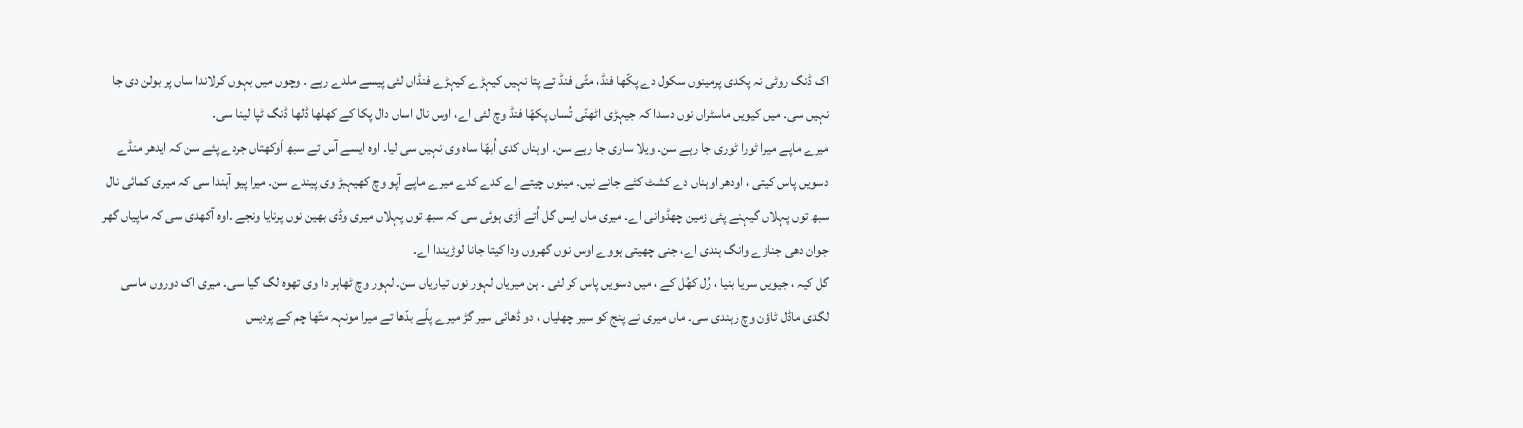اک ڈنگ روٹی نہ پکدی پرمینوں سکول دے پکّھا فنڈ، مٹّی فنڈ تے پتا نہیں کیہڑے کیہڑے فنڈاں لئی پیسے ملدے رہے ۔ وچوں میں بہوں کرلاندا ساں پر بولن دی جا نہیں سی۔ میں کیویں ماسٹراں نوں دسدا کہ جیہڑی اٹھنّی تُساں پکھّا فنڈ وچ لئی اے، اوس نال اساں دال پکا کے کھلھا ڈلھا ڈنگ ٹپا لینا سی۔
میرے ماپے میرا ٹورا ٹوری جا رہے سن۔ ویلا ساری جا رہے سن۔ اوہناں کدی اُبھّا ساہ وی نہیں سی لیا۔ اوہ ایسے آس تے سبھ اَوکھتاں جردے پئے سن کہ ایدھر منڈے دسویں پاس کیتی ، اودھر اوہناں دے کشٹ کٹے جانے نیں۔ مینوں چیتے اے کدے کدے میرے ماپے آپو وچ کھیہبڑ وی پیندے سن۔ میرا پیو آہندا سی کہ میری کمائی نال سبھ توں پہلاں گیہنے پئی زمین چھڈوانی اے۔ میری ماں ایس گل اُتے اَڑی ہوئی سی کہ سبھ توں پہلاں میری وڈی بھین نوں پرنایا ونجے ۔اوہ آکھدی سی کہ ماپیاں گھر جوان دھی جنازے وانگ ہندی اے، جنی چھیتی ہووے اوس نوں گھروں ودا کیتا جانا لوڑیندا اے۔
گل کیہ ، جیویں سریا بنیا ، رُل کھُل کے ، میں دسویں پاس کر لئی ۔ ہن میریاں لہور نوں تیاریاں سن۔ لہور وچ ٹھاہر دا وی تھوہ لگ گیا سی۔ میری اک دوروں ماسی لگدی ماڈل ٹاؤن وچ رہندی سی۔ ماں میری نے پنج کو سیر چھلیاں ، دو ڈھائی سیر گڑ میرے پلّے بدّھا تے میرا مونہہ متّھا چم کے پردیس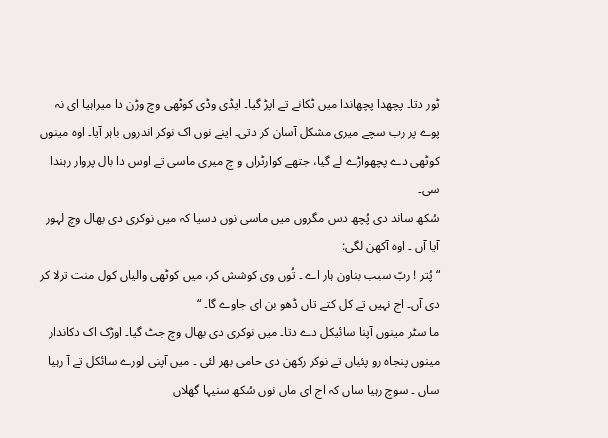ٹور دتا۔ پچھدا پچھاندا میں ٹکانے تے اپڑ گیا۔ ایڈی وڈی کوٹھی وچ وڑن دا میراہیا ای نہ پوے پر رب سچے میری مشکل آسان کر دتی۔ اینے نوں اک نوکر اندروں باہر آیا۔ اوہ مینوں کوٹھی دے پچھواڑے لے گیا، جتھے کوارٹراں و چ میری ماسی تے اوس دا بال پروار رہندا سی۔
سُکھ ساند دی پُچھ دس مگروں میں ماسی نوں دسیا کہ میں نوکری دی بھال وچ لہور آیا آں ۔ اوہ آکھن لگی:
“پُتر ! ربّ سبب بناون ہار اے ۔ تُوں وی کوشش کر، میں کوٹھی والیاں کول منت ترلا کر دی آں۔ اج نہیں تے کل کتے تاں ڈھو بن ای جاوے گا۔ “
ما سٹر مینوں آپنا سائیکل دے دتا۔ میں نوکری دی بھال وچ جٹ گیا۔ اوڑک اک دکاندار مینوں پنجاہ رو پئیاں تے نوکر رکھن دی حامی بھر لئی ۔ میں آپنی لورے سائکل تے آ رہیا ساں ۔ سوچ رہیا ساں کہ اج ای ماں نوں سُکھ سنیہا گھلاں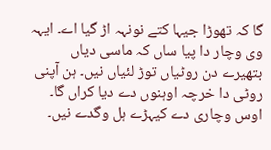گا کہ تھوڑا جیہا کتے نونہہ اڑ گیا اے۔ ایہہ وی وچار دا پیا ساں کہ ماسی دیاں بتھیرے دن روٹیاں توڑ لئیاں نیں۔ ہن آپنی روٹی دا خرچہ اوہنوں دے دیا کراں گا۔ اوس وچاری دے کیہڑے ہل وگدے نیں۔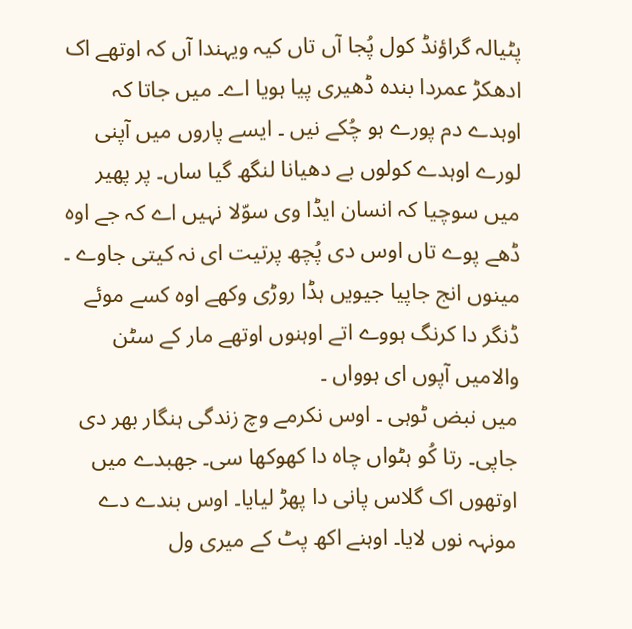پٹیالہ گراؤنڈ کول پُجا آں تاں کیہ ویہندا آں کہ اوتھے اک ادھکڑ عمردا بندہ ڈھیری پیا ہویا اے۔ میں جاتا کہ اوہدے دم پورے ہو چُکے نیں ۔ ایسے پاروں میں آپنی لورے اوہدے کولوں بے دھیانا لنگھ گیا ساں۔ پر پھیر میں سوچیا کہ انسان ایڈا وی سوّلا نہیں اے کہ جے اوہ ڈھے پوے تاں اوس دی پُچھ پرتیت ای نہ کیتی جاوے ۔ مینوں انج جاپیا جیویں ہڈا روڑی وکھے اوہ کسے موئے ڈنگر دا کرنگ ہووے اتے اوہنوں اوتھے مار کے سٹن والامیں آپوں ای ہوواں ۔
میں نبض ٹوہی ۔ اوس نکرمے وچ زندگی ہنگار بھر دی جاپی۔ رتا کُو ہٹواں چاہ دا کھوکھا سی۔ جھبدے میں اوتھوں اک گلاس پانی دا پھڑ لیایا۔ اوس بندے دے مونہہ نوں لایا۔ اوہنے اکھ پٹ کے میری ول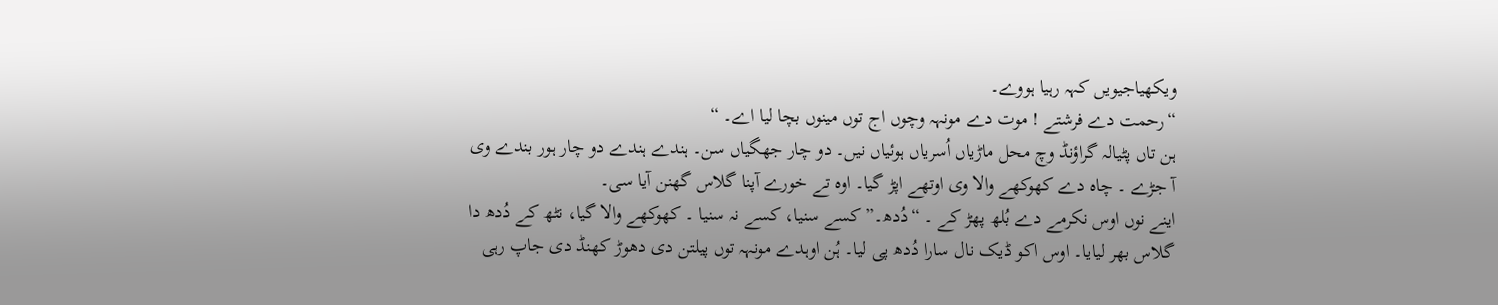ویکھیاجیویں کہہ رہیا ہووے۔
“رحمت دے فرشتے ! موت دے مونہہ وچوں اج توں مینوں بچا لیا اے۔ “
ہن تاں پٹیالہ گراؤنڈ وچ محل ماڑیاں اُسریاں ہوئیاں نیں۔ دو چار جھگیاں سن۔ ہندے ہندے دو چار ہور بندے وی آ جڑے ۔ چاہ دے کھوکھے والا وی اوتھے اپڑ گیا۔ اوہ تے خورے آپنا گلاس گھنن آیا سی۔
اینے نوں اوس نکرمے دے بُلھ پھڑ کے ۔ “دُدھ۔”کسے سنیا، کسے نہ سنیا ۔ کھوکھے والا گیا، نٹھ کے دُدھ دا گلاس بھر لیایا۔ اوس اکو ڈیک نال سارا دُدھ پی لیا۔ ہُن اوہدے مونہہ توں پیلتن دی دھوڑ کھنڈ دی جاپ رہی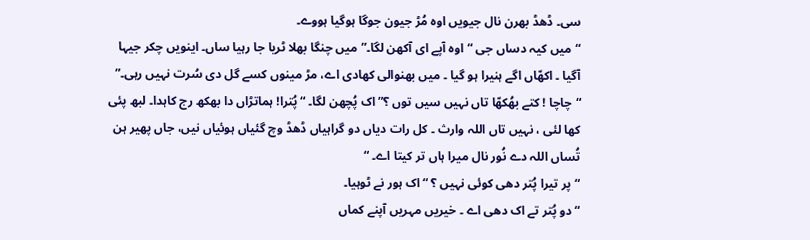سی۔ ڈھڈ بھرن نال جیویں اوہ مُڑ جیون جوگا ہوگیا ہووے۔
“میں کیہ دساں جی “اوہ آپے ای آکھن لگا۔”میں چنگا بھلا ٹریا جا رہیا ساں۔ اینویں چکر جیہا آگیا ۔ اکھّاں اگے ہنیرا ہو گیا ۔ میں بھنوالی کھادی اے، مڑ مینوں کسے گل دی سُرت نہیں رہی۔”
“چاچا ! کتے بھُکھّا تاں نہیں سیں توں ؟”اک پُچھن لگا۔ “پُترا! ہماتڑاں دا بھکھ رج کاہدا۔ لبھ پئی کھا لئی ، نہیں تاں اللہ وارث ۔ کل رات دیاں دو گراہیاں ڈھڈ وچ گئیاں ہوئیاں نیں، جاں پھیر ہن تُساں اللہ دے نُور نال میرا ہاں تر کیتا اے۔ “
“پر تیرا پُتر دھی کوئی نہیں ؟ “اک ہور نے ٹوہیا۔
“دو پُتر تے اک دھی اے ۔ خیریں مہریں آپنے کماں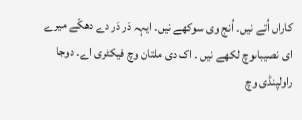کاراں اُتے نیں۔ اُنج وی سوکھے نیں۔ ایہہ دَر دَر دے دھکّے میرے ای نصیباںوچ لکھے نیں ۔ اک دی ملتان وچ فیکٹری اے۔ دوجا راولپنڈی وچ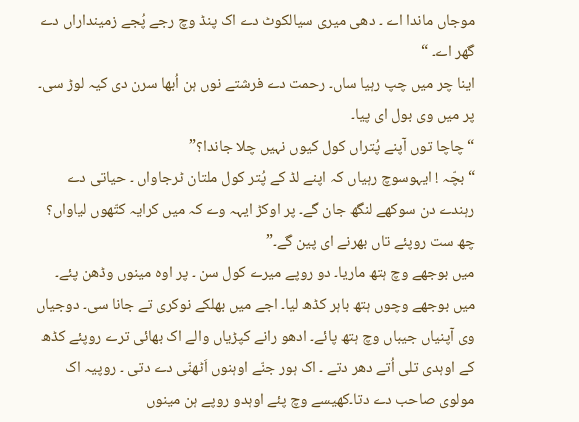موجاں ماندا اے ۔ دھی میری سیالکوٹ دے اک پنڈ وچ رجے پُجے زمینداراں دے گھر اے۔ “
اینا چر میں چپ رہیا ساں۔ رحمت دے فرشتے نوں ہن اُبھا سرن دی کیہ لوڑ سی۔ پر میں وی بول ای پیا۔
“چاچا توں آپنے پُتراں کول کیوں نہیں چلا جاندا؟”
“بچّہ ! ایہوسوچ رہیاں کہ اپنے لڈ کے پُتر کول ملتان ٹرجاواں ۔ حیاتی دے رہندے دن سوکھے لنگھ جان گے۔ پر اوکڑ ایہہ وے کہ میں کرایہ کتّھوں لیاواں؟ چھ ست روپئے تاں بھرنے ای پین گے۔”
میں بوجھے وچ ہتھ ماریا۔ دو روپے میرے کول سن ۔ پر اوہ مینوں وڈھن پئے۔ میں بوجھے وچوں ہتھ باہر کڈھ لیا۔ اجے میں بھلکے نوکری تے جانا سی۔ دوجیاں وی آپنیاں جیباں وچ ہتھ پائے۔ ادھو رانے کپڑیاں والے اک بھائی ترے روپئے کڈھ کے اوہدی تلی اُتے دھر دتے ۔ اک ہور جنّے اوہنوں اَٹھنّی دے دتی ۔ روپیہ اک مولوی صاحب دے دتا۔کھیسے وچ پئے اوہدو روپے ہن مینوں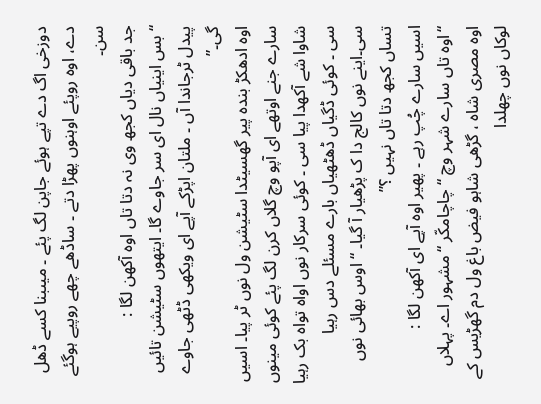دوزخی اگ دے تپے ہوئے جاپن لگ پئے ۔ میںبنا کسے ڈھل دے، اوہ روپئے اوہنوں پھڑا دتے ۔ ساڈھے چھے روپیے ہوگئے سن۔
جد باقی دیاں کجھ وی نہ دتا تاں اوہ آکھن لگا :
“بس اینیاں نال ای سر جاوے گا۔ ایتھوں سٹیشن تائیں پیدل ٹرجاندا آں ۔ ملتان اپڑکے آپے ای ویکھی ڈٹھی جاوے گی۔”
اوہ ادھکڑ بندہ پیر گھسیٹدا سٹیشن ول نوں ٹر پیا۔ اسیں سارے جنے اوتھے ای آپو وچ گلاں کرن لگ پئے کوئی مینوں شاوا شے آکھدا پیا سی ۔ کوئی سرکار نوں اواہ تواہ بک رہیا سی ۔ کوئی ڈگیاں ڈھٹھیاں بارے مسئلے دس رہیا سی۔اینے نوں کالج دا ک پڑھیار آ گیا۔ “اوس بھائی نوں تساں کجھ دتا تاں نہیں ؟”
اسیں سارے چُپ رہے ۔ پھیر اوہ آپے ای آکھن لگا :
“اوہ تاں سارے شہر وچ “چاچامکّر “مشہور اے۔ پہلاں اوہ مصری شاہ ، گڑھی شاہو فیض باغ ول دم گھڑیس کے لوکاں نوں چھلدا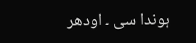ہوندا سی ۔ اودھر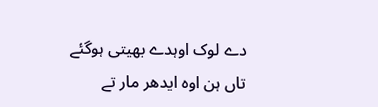دے لوک اوہدے بھیتی ہوگئے تاں ہن اوہ ایدھر مار تے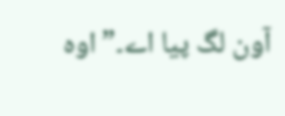آون لگ پیا اے۔”اوہ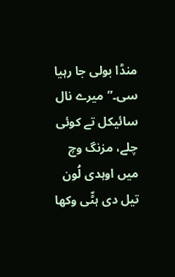منڈا بولی جا رہیا سی۔”میرے نال سائیکل تے کوئی چلے، مزنگ وچ میں اوہدی لُون تیل دی ہٹّی وکھا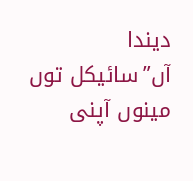دیندا آں”سائیکل توں مینوں آپنی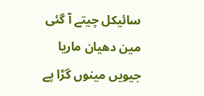سائیکل چیتے آ گئی مین دھیان ماریا جیویں مینوں گڑا پے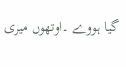گیا ہووے ۔اوتھوں میری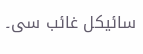سائیکل غائب سی۔